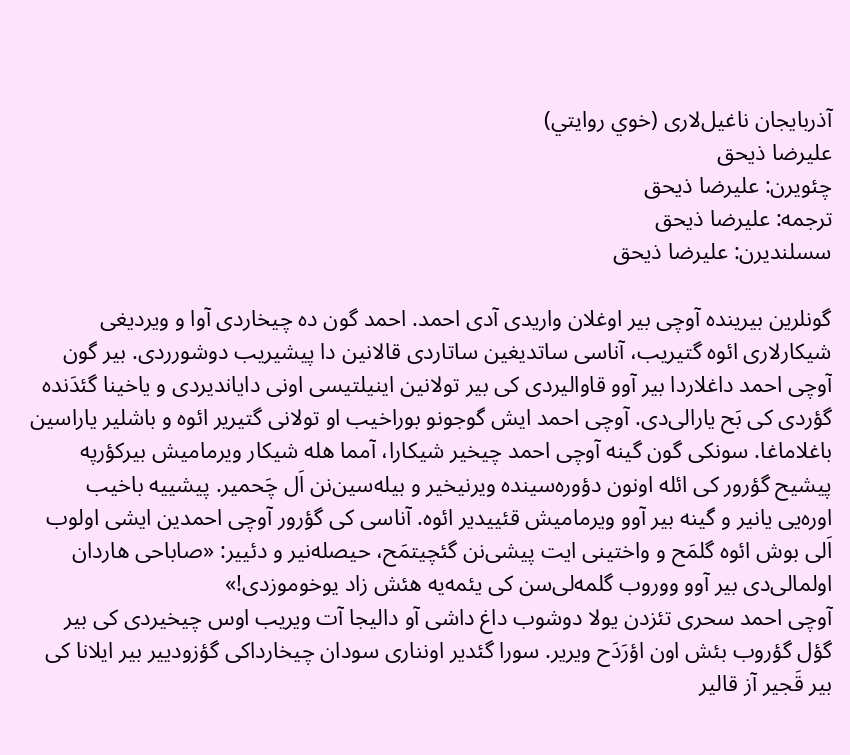آذربايجان ناغيل‌لاری (خوي روايتي)
علیرضا ذیحق
چئویرن: علیرضا ذیحق
ترجمه: علیرضا ذیحق
سسلندیرن: علیرضا ذیحق

گونلرین بیرینده آوچی بیر اوغلان واریدی آدی احمد. احمد گون ده چیخاردی آوا و ویردیغی شیکارلاری ائوه گتیریب، آناسی ساتدیغین ساتاردی قالانین دا پیشیریب دوشورردی. بیر گون آوچی احمد داغلاردا بیر آوو قاوالیردی کی بیر تولانین اینیلتیسی اونی دایاندیردی و یاخینا گئدَنده گؤردی کی بَح یارالی‌دی. آوچی احمد ایش گوجونو بوراخیب او تولانی گتیریر ائوه و باشلیر یاراسین باغلاماغا. سونکی گون گینه آوچی احمد چیخیر شیکارا، آمما هله شیکار ویرمامیش بیرکؤرپه پیشیح گؤرور کی ائله اونون دؤوره‌سینده ویرنیخیر و بیله‌سین‌نن اَل چَحمیر. پیشییه باخیب اوره‌یی یانیر و گینه بیر آوو ویرمامیش قئییدیر ائوه. آناسی کی گؤرور آوچی احمدین ایشی اولوب اَلی بوش ائوه گلمَح و واختینی ایت پیشی‌نن گئچیتمَح، حیصله‌نیر و دئییر: «صاباحی هاردان اولمالی‌دی بیر آوو ووروب گلمه‌لی‌سن کی یئمه‌یه هئش زاد یوخوموزدی!»
آوچی احمد سحری تئزدن یولا دوشوب داغ داشی آو دالیجا آت ویریب اوس چیخیردی کی بیر گؤل گؤروب بئش اون اؤرَدَح ویریر. سورا گئدیر اونناری سودان چیخارداکی گؤزو‌دییر بیر ایلانا کی بیر قَجیر آز قالیر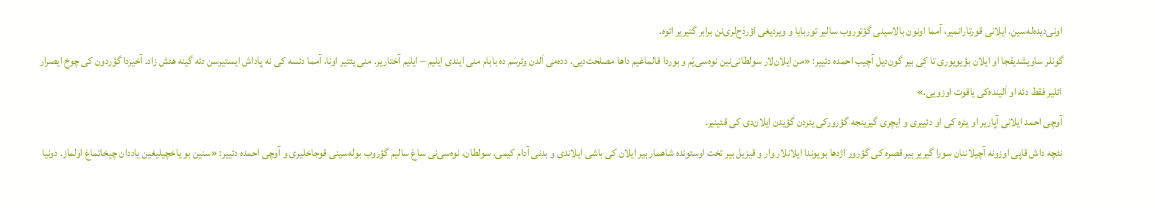اونی‌دیده‌له‌سین. ایلانی قورتارانمیر، آمما اونون بالاسینی گؤتوروب سالیر توربایا و ویردیغی اؤردَح‌لری‌نن برابر گتیریر ائوه.
گونلر ساویشدیقجا او ایلان بؤیویوری تا کی بیر گون‌دیل آچیب احمده دئییر: «من ایلان‌لار سولطانی‌نین نوه‌سی‌یَم و بوردا قالماغیم داها مصلحت‌دیی. دده‌می اَلدن وئرسَم ده بابام منی ایندی ایلیم – ایلیم آختاریر. منی یئتیر اونا، آمما دئسه کی نه پاداش ایستیرسن دئه گینه هئش زاد. آخیردا گؤردون کی چوخ ایصرار ائلیر فقط دئه او اَلینده‌کی یاقوت اوزویی.»
آوچی احمد ایلانی آپاریر او یئره کی او دئییری و ایچری گیرینجه گؤرورکی یئردن گؤیدن ایلان‌دی کی قئینیر.
نئچه داش قاپی اوزونه آچیلاننان سورا گیریر بیر قصره کی گؤرور اژدها بویوندا ایلانلار وار و قیزیل بیر تخت اوستونده شاهمار بیر ایلان کی باشی ایلاندی و بدِنی آدام کیمی. سولطان، نوه‌سی‌نی ساغ سالیم گؤروب بوله‌سینی قوجاخلیری و آوچی احمده دئییر: «سنین بو یاخچیلیغین یاددان چیخاتماغ اولماز. دونیا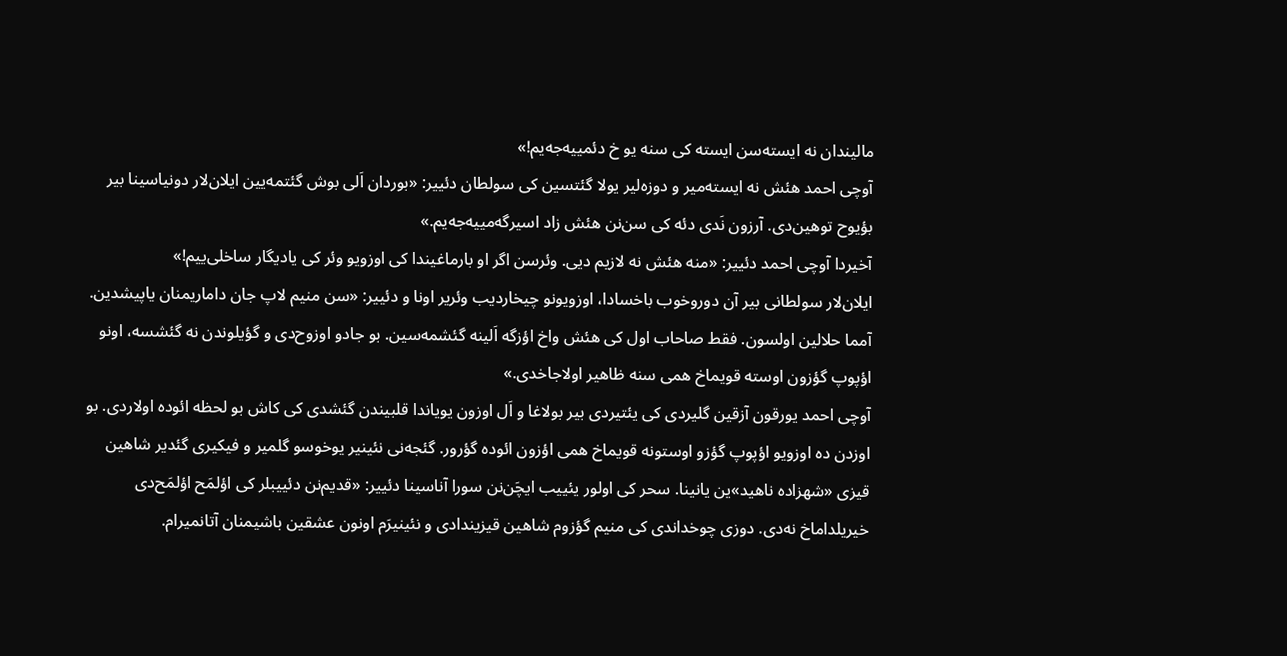مالیندان نه ایسته‌سن ایسته کی سنه یو خ دئمییه‌جه‌یم!»
آوچی احمد هئش نه ایسته‌میر و دوزه‌لیر یولا گئتسین کی سولطان دئییر: «بوردان اَلی بوش گئتمه‌یین ایلان‌لار دونیاسینا بیر بؤیوح توهین‌دی. آرزون نَدی دئه کی سن‌نن هئش زاد اسیرگه‌مییه‌جه‌یم.»
آخیردا آوچی احمد دئییر: «منه هئش نه لازیم ‌دیی. وئرسن اگر او بارماغیندا کی اوزویو وئر کی یادیگار ساخلی‌ییم!»
ایلان‌لار سولطانی بیر آن دوروخوب باخسادا، اوزویونو چیخاردیب وئریر اونا و دئییر: «سن منیم لاپ جان داماریمنان یاپیشدین. آمما حلالین اولسون. فقط صاحاب اول کی هئش واخ اؤزگه اَلینه گئشمه‌سین. بو جادو اوزوح‌دی و گؤیلوندن نه گئشسه، اونو اؤپوپ گؤزون اوسته قویماخ همی سنه ظاهیر اولاجاخدی.»
آوچی احمد یورقون آزقین گلیردی کی یئتیردی بیر بولاغا و اَل اوزون یویاندا قلبیندن گئشدی کی کاش بو لحظه ائوده اولاردی. بو اوزدن ده اوزویو اؤپوپ گؤزو اوستونه قویماخ همی اؤزون ائوده گؤرور. گئجه‌نی نئینیر یوخوسو گلمیر و فیکیری گئدیر شاهین قیزی «شهزاده ناهید»ین یانینا. سحر کی اولور یئییب ایچَن‌نن سورا آناسینا دئییر: «قدیم‌نن دئییبلر کی اؤلمَح اؤلمَح‌دی خیریلداماخ نه‌دی. دوزی چوخداندی کی منیم گؤزوم شاهین قیزیندادی و نئینیرَم اونون عشقین باشیمنان آتانمیرام.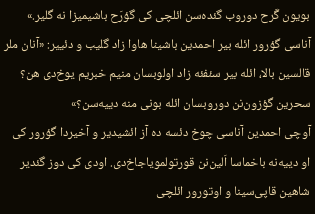بویون گَرح دوروب گئده‌سن ائلچی کی گؤرَح باشیمیزا نه گلیر.»
آناسی گؤرور ائله بیر احمدین باشینا هاوا زاد گلیب و دئییر: «آنان ملر قالسین بالا، ائله بیر سئفئه زاد اولوبسان منیم خبریم یوخ‌دی هن؟ سحرین گؤزون‌نن دوروبسان ائله بونی منه ‌دییه‌سن؟»
آوچی احمدین آناسی چوخ دئسه ده آز ائشیدیر و آخیردا گؤرور کی او ‌دییه‌نه باخماسا اَلین‌نن قورتولمویاجاخ‌دی. او‌دی کی دوز گئدیر شاهین قاپی‌سینا و اوتورور ائلچی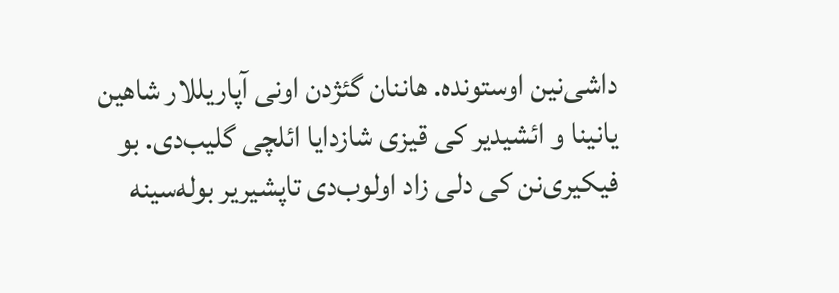داشی‌نین اوستونده. هاننان گئژدن اونی آپاریللار شاهین یانینا و ائشیدیر کی قیزی شازدایا ائلچی گلیب‌دی. بو فیکیری‌نن کی دلی زاد اولوب‌دی تاپشیریر بوله‌سینه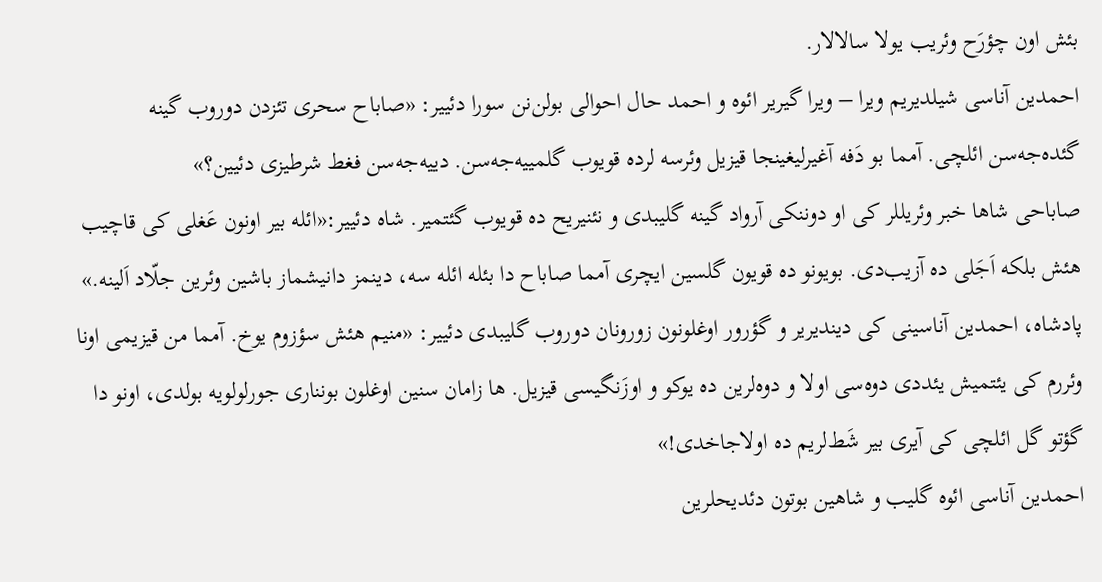بئش اون چؤرَح وئریب یولا سالالار.
احمدین آناسی شیلدیریم ویرا – ویرا گیریر ائوه و احمد حال احوالی بولن‌نن سورا دئییر: «صاباح سحری تئزدن دوروب گینه گئده‌جه‌سن ائلچی. آمما بو دَفه آغیرلیغینجا قیزیل وئرسه لرده قویوب گلمییه‌جه‌سن. دییه‌جه‌سن فغط شرطیزی دئیین؟»
صاباحی شاها خبر وئریللر کی او دوننکی آرواد گینه گلیبدی و نئنیریح ده قویوب گئتمیر. شاه دئییر:«ائله بیر اونون عَغلی کی قاچیب هئش بلکه اَجَلی ده آزیب‌دی. بویونو ده قویون گلسین ایچری آمما صاباح دا بئله ائله سه، ‌دینمز دانیشماز باشین وئرین جلّاد اَلینه.»
پادشاه، احمدین آناسینی کی ‌دیندیریر و گؤرور اوغلونون زورونان دوروب گلیبدی دئییر: «منیم هئش سؤزوم یوخ. آمما من قیزیمی اونا وئررم کی یئتمیش یئددی دوه‌سی اولا و دوه‌لرین ده یوکو و اوزَنگیسی قیزیل. ها زامان سنین اوغلون بونناری جورلولو‌یه بولدی، اونو دا گؤتو گل ائلچی کی آیری بیر شَط‌لریم ده اولاجاخدی!»
احمدین آناسی ائوه گلیب و شاهین بوتون دئدیحلرین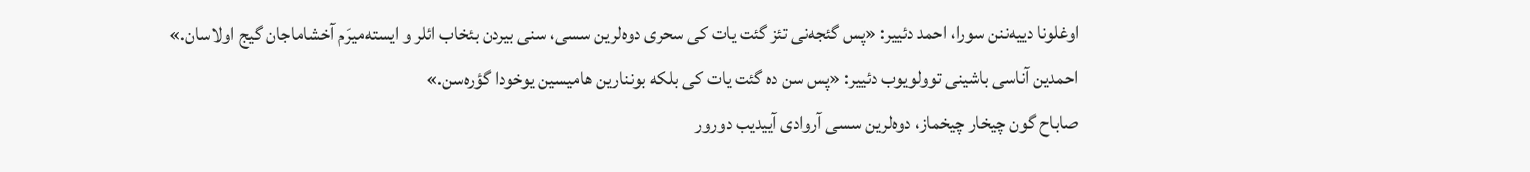اوغلونا ‌دییه‌ننن سورا، احمد دئییر: «پس گئجه‌نی تئز گئت یات کی سحری دوه‌لرین سسی، سنی بیردن بئخاب ائلر و ایسته‌میرَم آخشاماجان گیج اولاسان.»
احمدین آناسی باشینی توولویوب دئییر: «پس سن ده گئت یات کی بلکه بوننارین هامیسین یوخودا گؤره‌سن.»
صاباح گون چیخار چیخماز، دوه‌لرین سسی آروادی آییدیب دورور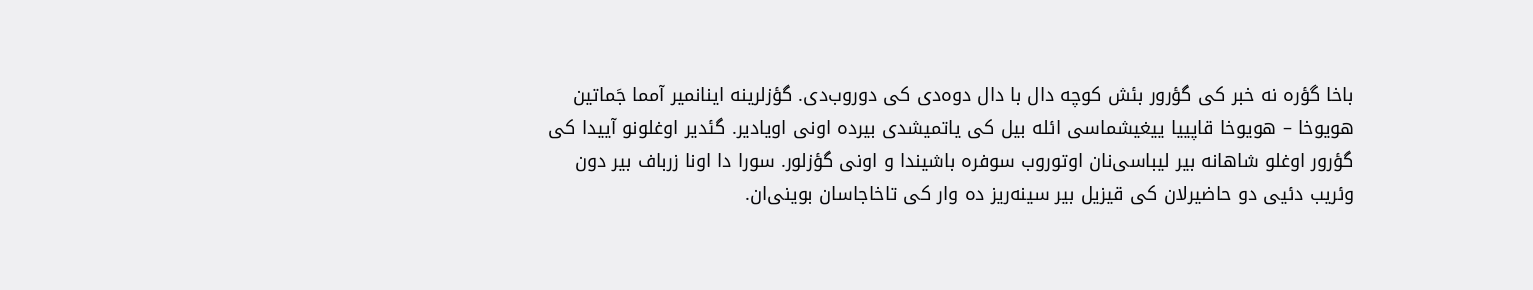باخا گؤره نه خبر کی گؤرور بئش کوچه دال با دال دوه‌دی کی دوروب‌دی. گؤزلرینه اینانمیر آمما جَماتین هویوخا – هویوخا قاپییا ییغیشماسی ائله بیل کی یاتمیشدی بیرده اونی اویادیر. گئدیر اوغلونو آییدا کی گؤرور اوغلو شاهانه بیر لیباسی‌نان اوتوروب سوفره باشیندا و اونی گؤزلور. سورا دا اونا زرباف بیر دون وئریب دئیی دو حاضیرلان کی قیزیل بیر ‌سینه‌ریز ده وار کی تاخاجاسان بوینی‌ان.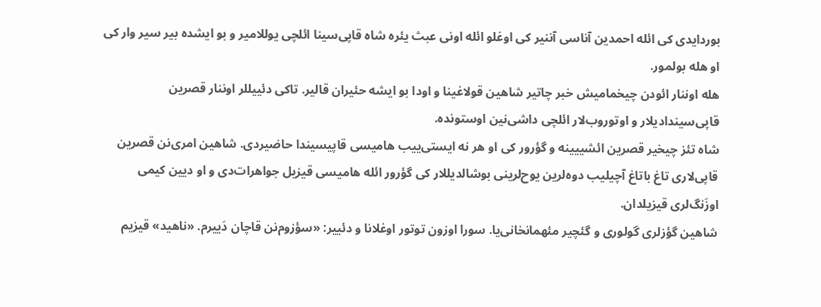بوردایدی کی ائله احمدین آناسی آننیر کی اوغلو ائله اونی عبث یئره شاه قاپی‌سینا ائلچی یوللامیر و بو ایشده بیر سیر وار کی او هله بولمور.
هله اوننار ائودن چیخمامیش خبر چاتیر شاهین قولاغینا و اودا بو ایشه حئیران قالیر. تاکی دئییللر اوننار قصرین قاپی‌سیندادیلار و اوتوروب‌لار ائلچی داشی‌نین اوستونده.
شاه تئز چیخیر قصرین ائشییینه و گؤرور کی او هر نه ایستی‌ییب هامیسی قاپیسیندا حاضیردی. شاهین امری‌نن قصرین قاپی‌لاری تاغ باتاغ آچیلیب دوه‌لرین یوح‌لرینی بوشالدیللار کی گؤرور ائله هامیسی قیزیل جواهرات‌دی و او ‌دیین کیمی اوزَنگ‌لری قیزیلدان.
شاهین گؤزلری گولوری و گئچیر مئهمانخانی‌یا. سورا اوزون توتور اوغلانا و دئییر: «سؤزوم‌نن قاچان دَییرم. «ناهید» قیزیم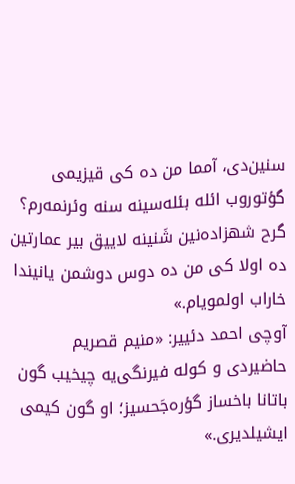سنین‌دی، آمما من ده کی قیزیمی گؤتوروب ائله بئله‌سینه سنه وئرنمه‌رم؟ گرح شهزاده‌نین شَنینه لاییق بیر عمارتین ده اولا کی من ده دوس دوشمن یانیندا خاراب اولمویام.»
آوچی احمد دئییر: «منیم قصریم حاضیردی و کوله فیرنگی‌یه چیخیب گون باتانا باخساز گؤره‌جَحسیز؛ او گون کیمی ایشیلدیری.»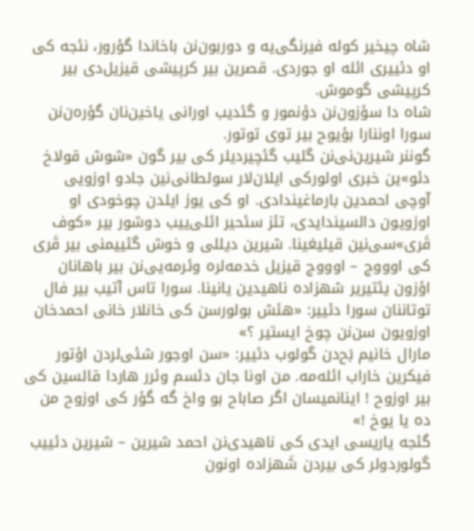شاه چیخیر کوله فیرنگی‌یه و دوربون‌نن باخاندا گؤرور، نئجه کی او دئییری ائله او جوردی. قصرین بیر کرپیشی قیزیل‌دی بیر کرپیشی گوموش.
شاه دا سؤزون‌نن دؤنمور و گئدیب اورانی یاخین‌نان گؤره‌ن‌نن سورا اوننارا بؤیوح بیر توی توتور.
گوننر شیرین‌نی‌نن گلیب گئچیر‌دیلر کی بیر گون «شوش قولاخ دئو»ین خبری اولورکی ایلان‌لار سولطانی‌نین جادو اوزویی آوچی احمدین بارماغیندا‌دی. او کی یوز ایلدن چوخودی او اوزویون دالسیندایدی، تئز سئحیر ائلی‌ییب دوشور بیر «کوف قَری»سی‌نین قیلیغینا. شیرین‌ دیللی و خوش گئییمنی بیر قَری کی اوووج – اوووج قیزیل خدمه‌لره وئرمه‌یی‌نن بیر باهانان اؤزون یئتیریر شهزاده ناهیدین یانینا. سورا تاس آتیب بیر فال توتاننان سورا دئییر: «هئش بولورسن کی خانلار خانی احمدخان اوزویون سن‌نن چوخ ایستیر ؟»
مارال خانیم بَح‌دن گولوب دئییر: «سن اوجور شئی‌لردن اؤتور فیکرین خاراب ائله‌مه. من اونا جان دئسم وئرر هاردا قالسین کی بیر اوزوح ! اینانمیسان اگر صاباح بو واخ گه گؤر کی اوزوح من ده یا یوخ !»
گئجه یاریسی ایدی کی ناهیدی‌نن احمد شیرین – شیرین دئییب گولوردولر کی بیردن شَهزاده اونون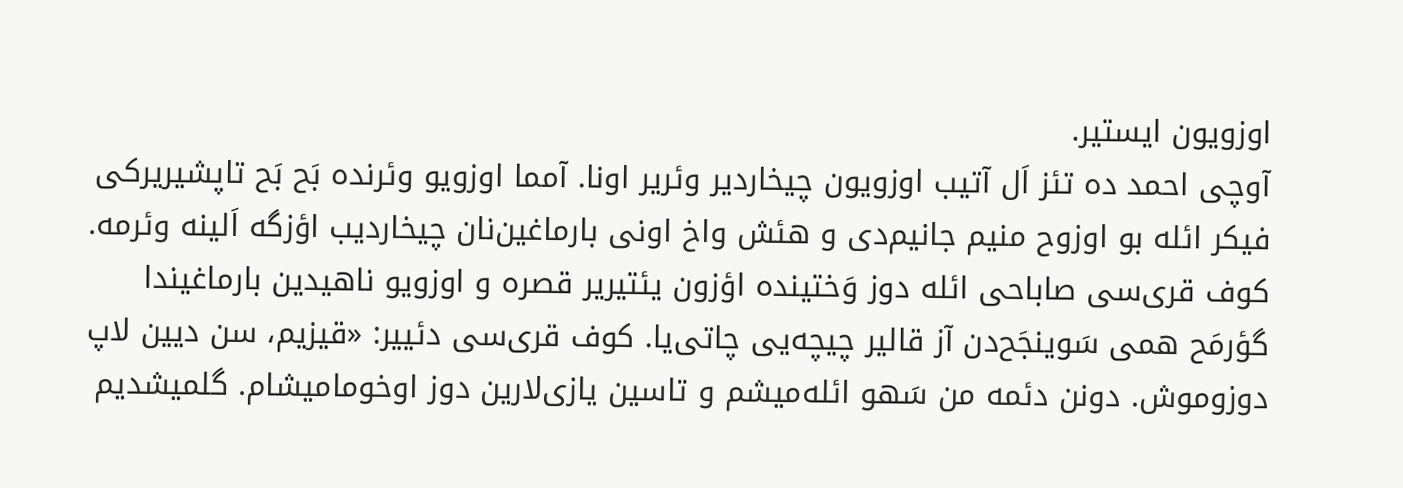اوزویون ایستیر.
آوچی احمد ده تئز اَل آتیب اوزویون چیخاردیر وئریر اونا. آمما اوزویو وئرنده بَح بَح تاپشیریرکی فیکر ائله بو اوزوح منیم جانیم‌دی و هئش واخ اونی بارماغین‌نان چیخاردیب اؤزگه اَلینه وئرمه.
کوف قری‌سی صاباحی ائله دوز وَختینده اؤزون یئتیریر قصره و اوزویو ناهیدین بارماغیندا گؤرمَح همی سَوینجَح‌دن آز قالیر چیچه‌یی چاتی‌یا. کوف قری‌سی دئییر: «قیزیم، سن ‌دیین لاپ دوزوموش. دونن دئمه من سَهو ائله‌میشم و تاسین یازی‌لارین دوز اوخومامیشام. گلمیشدیم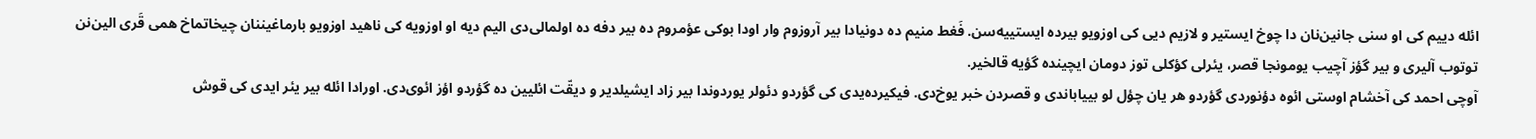ائله ‌دییم کی او سنی جانین‌نان دا چوخ ایستیر و لازیم ‌دیی کی اوزویو بیرده ایستییه‌سن. فَغط منیم ده دونیادا بیر آروزوم وار اودا بوکی عؤمروم ده بیر دفه ده اولمالی‌دی الیم ‌دیه او اوزویه کی ناهید اوزویو بارماغیننان چیخاتماخ همی قَری الین‌نن توتوب آلیری و بیر گؤز آچیب یومونجا قصر، یئرلی کؤکلی توز دومان ایچینده گؤیه قالخیر.
آوچی احمد کی آخشام اوستی ائوه دؤنوردی گؤردو هر یان چؤل لو بییاباندی و قصردن خبر یوخ‌دی. فیکیرده‌یدی کی گؤردو دئولر یوردوندا بیر زاد ایشیلدیر و‌ دیقّت ائلیین ده گؤردو اؤز ائوی‌دی. اورادا ائله بیر یئر ایدی کی قوش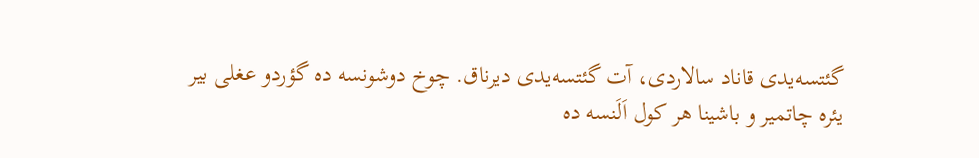گئتسه‌یدی قاناد سالاردی، آت گئتسه‌یدی ‌دیرناق. چوخ دوشونسه ده گؤردو عغلی بیر یئره چاتمیر و باشینا هر کول اَلَنسه ده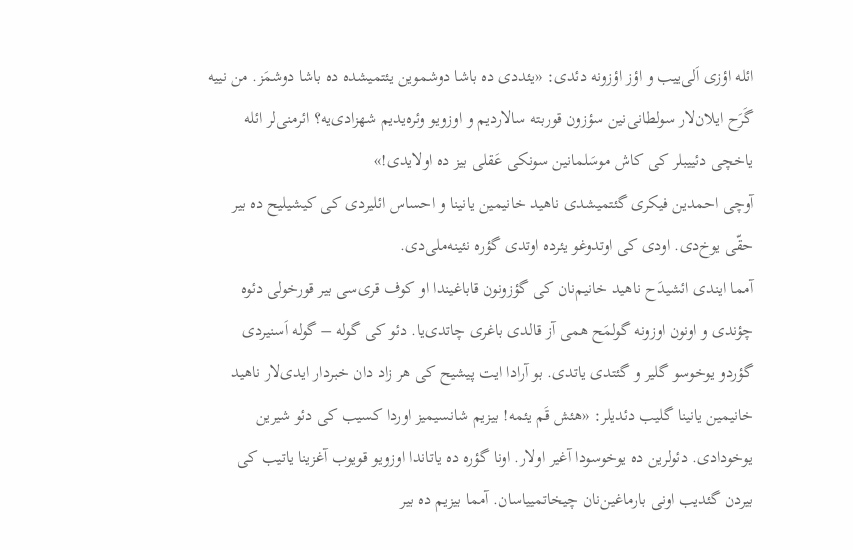ائله اؤزی اَلی‌ییب و اؤز اؤزونه دئدی: «یئددی ده باشا دوشموین یئتمیشده ده باشا دوشمَز. من نییه گَرَح ایلان‌لار سولطانی‌نین سؤزون قوربته سالاردیم و اوزویو وئره‌یدیم شهزادی‌یه؟ ائرمنی‌لر ائله یاخچی دئییبلر کی کاش موسَلمانین سونکی عَقلی بیز ده اولایدی!»
آوچی احمدین فیکری گئتمیشدی ناهید خانیمین یانینا و احساس ائلیردی کی کیشیلیح ده بیر حقّی یوخ‌دی. اودی کی اوتدوغو یئرده اوتدی گؤره نئینه‌ملی‌دی.
آمما ایندی ائشیدَح ناهید خانیم‌نان کی گؤزونون قاباغیندا او کوف قری‌سی بیر قورخولی دئوه چؤندی و اونون اوزونه گولمَح همی آز قالدی باغری چاتدی‌یا. دئو کی گوله – گوله اَسنیردی گؤردو یوخوسو گلیر و گئتدی یاتدی. بو آرادا ایت پیشیح کی هر زاد دان خبردار ایدی‌لار ناهید خانیمین یانینا گلیب دئدیلر: «هئش قَم یئمه! بیزیم شانسیمیز اوردا کسیب کی دئو شیرین یوخودادی. دئولرین ده یوخوسودا آغیر اولار. اونا گؤره ده یاتاندا اوزویو قویوب آغزینا یاتیب کی بیردن گئدیب اونی بارماغین‌نان چیخاتمییاسان. آمما بیزیم ده بیر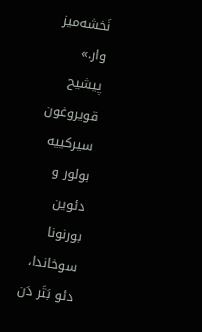نَخشه‌میز وار.»
پیشیح قویروغون سیرکییه بولور و دئوین بورنونا سوخاندا، دئو بَتَر دَن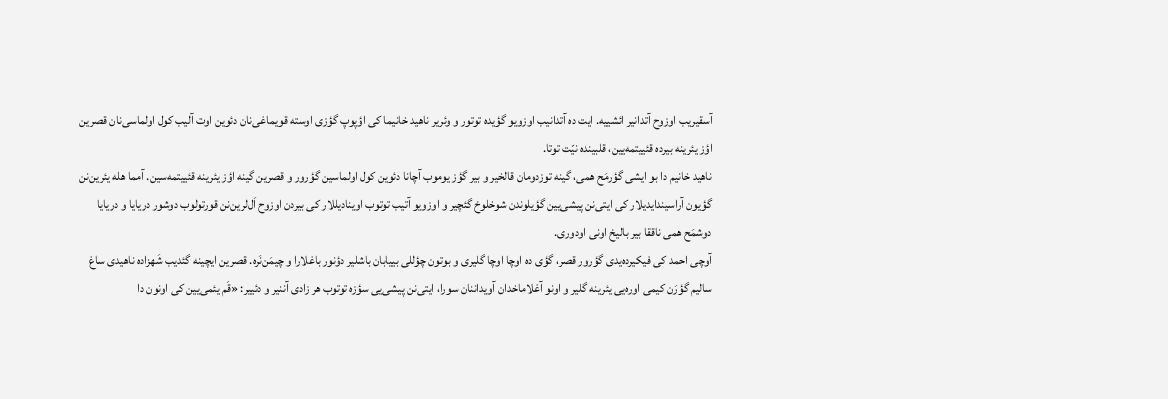آسقیریب اوزوح آتدانیر ائشییه. ایت ده آتدانیب اوزویو گؤیده توتور و وئریر ناهید خانیما کی اؤپوپ گؤزی اوسته قویماغی‌نان دئوین اوت آلیب کول اولماسی‌نان قصرین اؤز یئرینه بیرده قئییتمه‌یین، قلبینده نیّت توتا.
ناهید خانیم دا بو ایشی گؤرمَح همی، گینه توزدومان قالخیر و بیر گؤز یوموب آچانا دئوین کول اولماسین گؤرور و قصرین گینه اؤز یئرینه قئییتمه‌سین. آمما هله یئرین‌نن گؤیون آراسیندایدیلار کی ایتی‌نن پیشی‌یین گؤیلوندن شوخلوخ گئچیر و اوزویو آتیب توتوب اوینادیللار کی بیردن اوزوح اَل‌لرین‌نن قورتولوب دوشور دریایا و دریایا دوشمَح همی ناققا بیر بالیخ اونی اودوری.
آوچی احمد کی فیکیرده‌یدی گؤرور قصر، گؤی ده اوچا اوچا گلیری و بوتون چؤللی بییابان باشلیر دؤنور باغلارا و چیمَن‌نَره. قصرین ایچینه گئدیب شَهزاده ناهیدی ساغ سالیم گؤرَن کیمی اوره‌یی یئرینه گلیر و اونو آغلاماخدان آویداننان سورا، ایتی‌نن پیشی‌یی سؤزه توتوب هر زادی آننیر و دئییر: «قَم یئمی‌یین کی اونون دا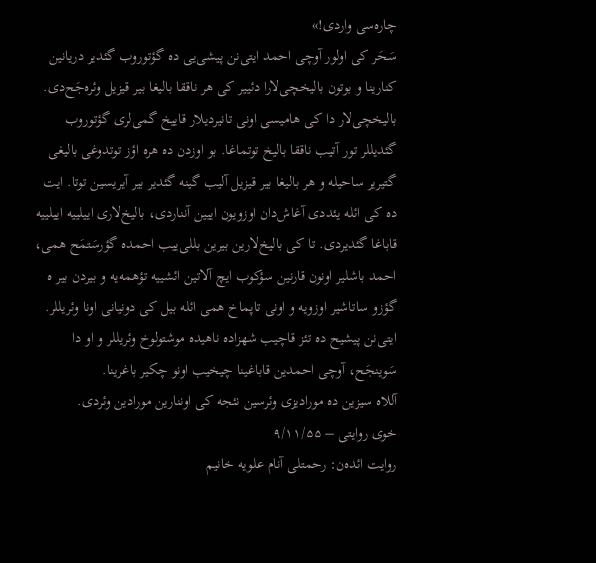چاره‌سی واردی!»
سَحَر کی اولور آوچی احمد ایتی‌نن پیشی‌یی ده گؤتوروب گئدیر دریانین کنارینا و بوتون بالیخچی‌لارا دئییر کی هر ناققا بالیغا بیر قیزیل وئره‌جَح‌دی. بالیخچی‌لار دا کی هامیسی اونی تانیردیلار قاییخ گمی‌لری گؤتوروب گئدیللر تور آتیب ناققا بالیخ توتماغا. بو اوزدن ده هره اؤز توتدوغی بالیغی گتیریر ساحیله و هر بالیغا بیر قیزیل آلیب گینه گئدیر بیر آیریسین توتا. ایت ده کی ائله یئددی آغاش‌دان اوزویون اییین آنناردی، بالیخ‌لاری اییلییه اییلییه قاباغا گئدیردی. تا کی بالیخ‌لارین بیرین بللی‌ییب احمده گؤرسَتمَح همی، احمد باشلیر اونون قارنین سؤکوب ایچ آلاتین ائشییه تؤهمه‌یه و بیردن بیر ه گؤزو ساتاشیر اوزویه و اونی تاپماخ همی ائله بیل کی دونیانی اونا وئریللر.
ایتی‌نن پیشیح ده تئز قاچیب شهزاده ناهیده موشتولوخ وئریللر و او دا سَوینجَح، آوچی احمدین قاباغینا چیخیب اونو چکیر باغرینا.
آللاه سیزین ده مورادیزی وئرسین نئجه کی اوننارین مورادین وئردی.
خوی روایتی – ۹/۱۱/۵۵
روایت ائده‌ن: رحمتلی آنام علویه خانیم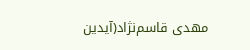مهدی قاسم‌نژاد(آیدین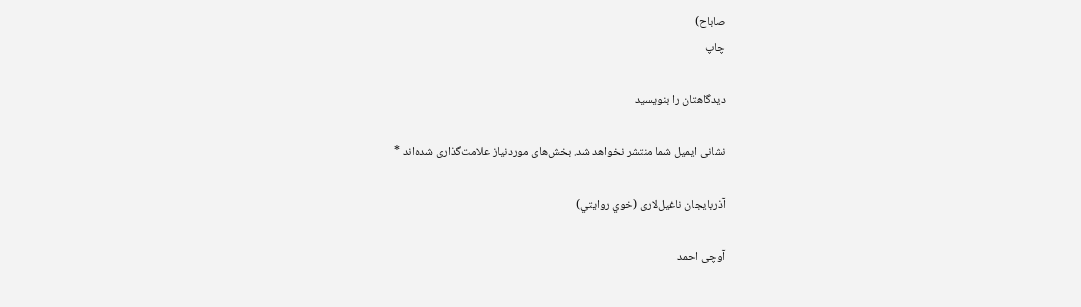صاباح)
چاپ

دیدگاهتان را بنویسید

نشانی ایمیل شما منتشر نخواهد شد. بخش‌های موردنیاز علامت‌گذاری شده‌اند *

آذربايجان ناغيل‌لاری (خوي روايتي)

آوچی احمد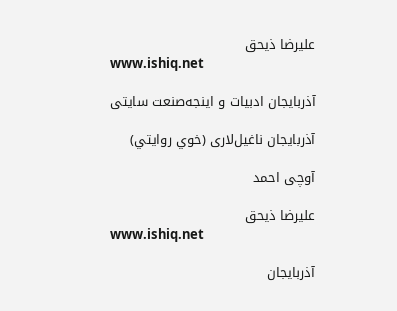علیرضا ذیحق
www.ishiq.net

آذربایجان ادبیات و اینجه‌صنعت سایتی

آذربايجان ناغيل‌لاری (خوي روايتي)

آوچی احمد

علیرضا ذیحق
www.ishiq.net

آذربایجان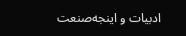ادبیات و اینجه‌صنعت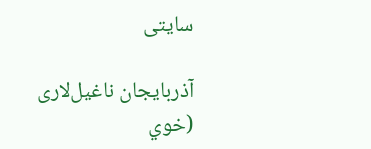سایتی

آذربايجان ناغيل‌لاری (خوي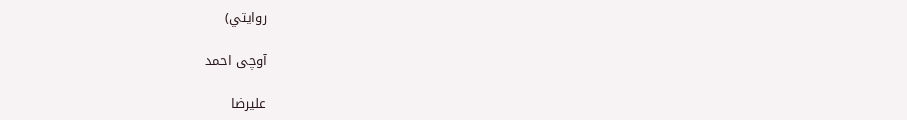روايتي)

آوچی احمد

علیرضا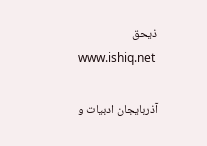ذیحق
www.ishiq.net

آذربایجان ادبیات و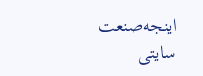اینجه‌صنعت سایتی